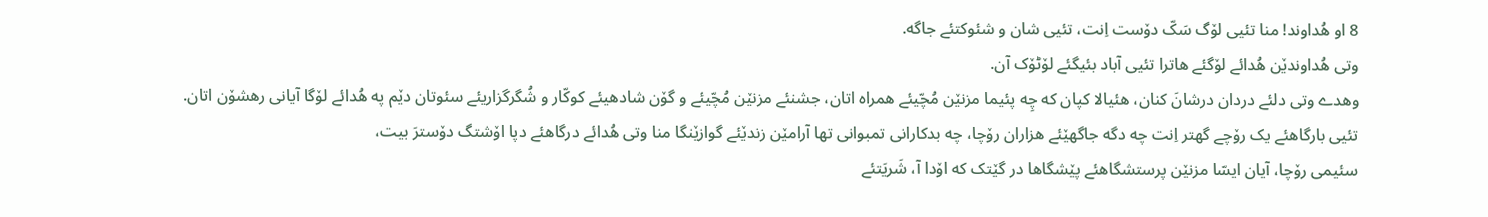8 او هُداوند! منا تئیی لۆگ سَکّ دۆست اِنت، تئیی شان و شئوکتئے جاگه.
وتی هُداوندێن هُدائے لۆگئے هاترا تئیی آباد بئیگئے لۆٹۆک آن.
وهدے وتی دلئے دردان درشانَ کنان، هئیالا کپان که چِه پئیما مزنێن مُچّیئے همراه اتان، جشنئے مزنێن مُچّیئے و گۆن شادهیئے کوکّار و شُگرگزاریئے سئوتان دێم په هُدائے لۆگا آیانی رهشۆن اتان.
تئیی بارگاهئے یک رۆچے گهتر اِنت چه دگه جاگهێئے هزاران رۆچا، چه بدکارانی تمبوانی تها آرامێن زندێئے گوازێنگا منا وتی هُدائے درگاهئے دپا اۆشتگ دۆسترَ بیت،
سئیمی رۆچا، آیان ایسّا مزنێن پرستشگاهئے پێشگاها در گێتک که اۆدا آ، شَریَتئے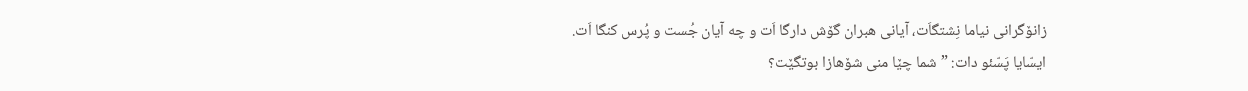زانۆگرانی نیاما نِشتگاَت، آیانی هبران گۆش دارگا اَت و چه آیان جُست و پُرس کنگا اَت.
ایسّایا پَسّئو دات: ”شما چێا منی شۆهازا بوتگێت؟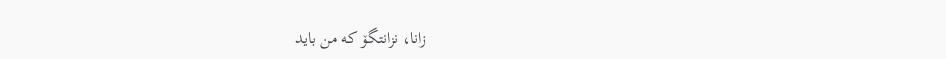زانا، نزانتگۆ که من باید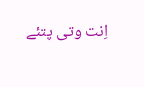اِنت وتی پتئے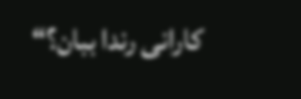کارانی رندا ببان؟“